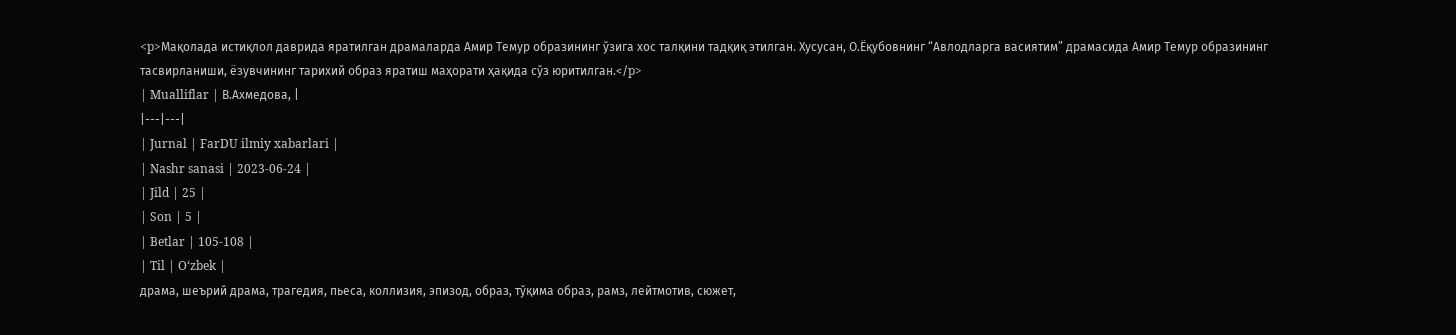<p>Мақолада истиқлол даврида яратилган драмаларда Амир Темур образининг ўзига хос талқини тадқиқ этилган. Хусусан, О.Ёқубовнинг “Авлодларга васиятим” драмасида Амир Темур образининг тасвирланиши, ёзувчининг тарихий образ яратиш маҳорати ҳақида сўз юритилган.</p>
| Mualliflar | В.Ахмедова, |
|---|---|
| Jurnal | FarDU ilmiy xabarlari |
| Nashr sanasi | 2023-06-24 |
| Jild | 25 |
| Son | 5 |
| Betlar | 105-108 |
| Til | O‘zbek |
драма, шеърий драма, трагедия, пьеса, коллизия, эпизод, образ, тўқима образ, рамз, лейтмотив, сюжет,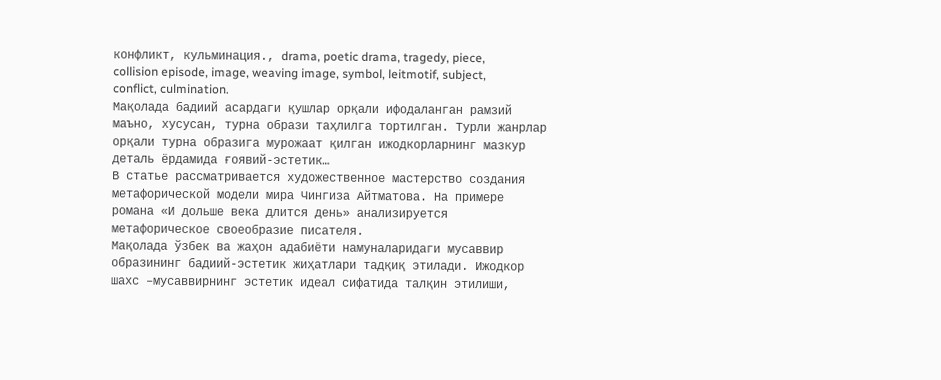конфликт, кульминация., drama, poetic drama, tragedy, piece, collision episode, image, weaving image, symbol, leitmotif, subject, conflict, culmination.
Мақолада бадиий асардаги қушлар орқали ифодаланган рамзий маъно, хусусан, турна образи таҳлилга тортилган. Турли жанрлар орқали турна образига мурожаат қилган ижодкорларнинг мазкур деталь ёрдамида ғоявий-эстетик…
В статье рассматривается художественное мастерство создания метафорической модели мира Чингиза Айтматова. На примере романа «И дольше века длится день» анализируется метафорическое своеобразие писателя.
Мақолада ўзбек ва жаҳон адабиёти намуналаридаги мусаввир образининг бадиий-эстетик жиҳатлари тадқиқ этилади. Ижодкор шахс –мусаввирнинг эстетик идеал сифатида талқин этилиши,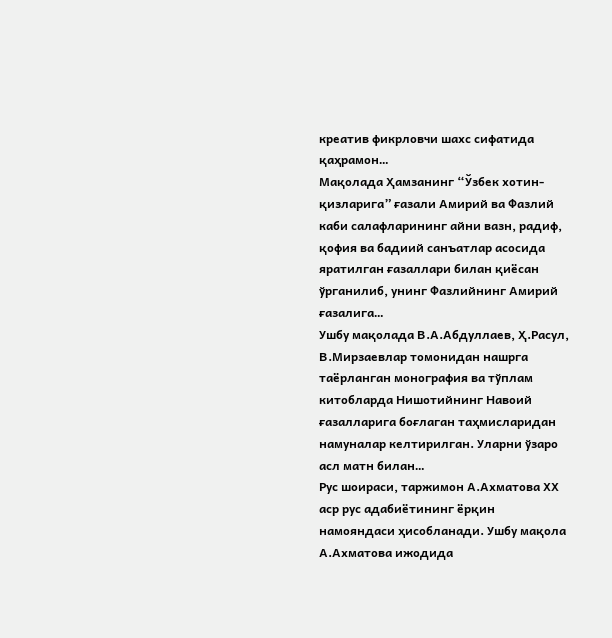креатив фикрловчи шахс сифатида қаҳрамон…
Мақолада Ҳамзанинг “Ўзбек хотин-қизларига” ғазали Амирий ва Фазлий каби салафларининг айни вазн, радиф, қофия ва бадиий санъатлар асосида яратилган ғазаллари билан қиёсан ўрганилиб, унинг Фазлийнинг Амирий ғазалига…
Ушбу мақолада В.А.Абдуллаев, Ҳ.Расул, В.Мирзаевлар томонидан нашрга таёрланган монография ва тўплам китобларда Нишотийнинг Навоий ғазалларига боғлаган таҳмисларидан намуналар келтирилган. Уларни ўзаро асл матн билан…
Рус шоираси, таржимон А.Ахматова ХХ аср рус адабиётининг ёрқин намояндаси ҳисобланади. Ушбу мақола А.Ахматова ижодида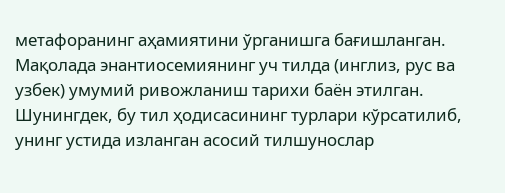метафоранинг аҳамиятини ўрганишга бағишланган.
Мақолада энантиосемиянинг уч тилда (инглиз, рус ва узбек) умумий ривожланиш тарихи баён этилган. Шунингдек, бу тил ҳодисасининг турлари кўрсатилиб, унинг устида изланган асосий тилшунослар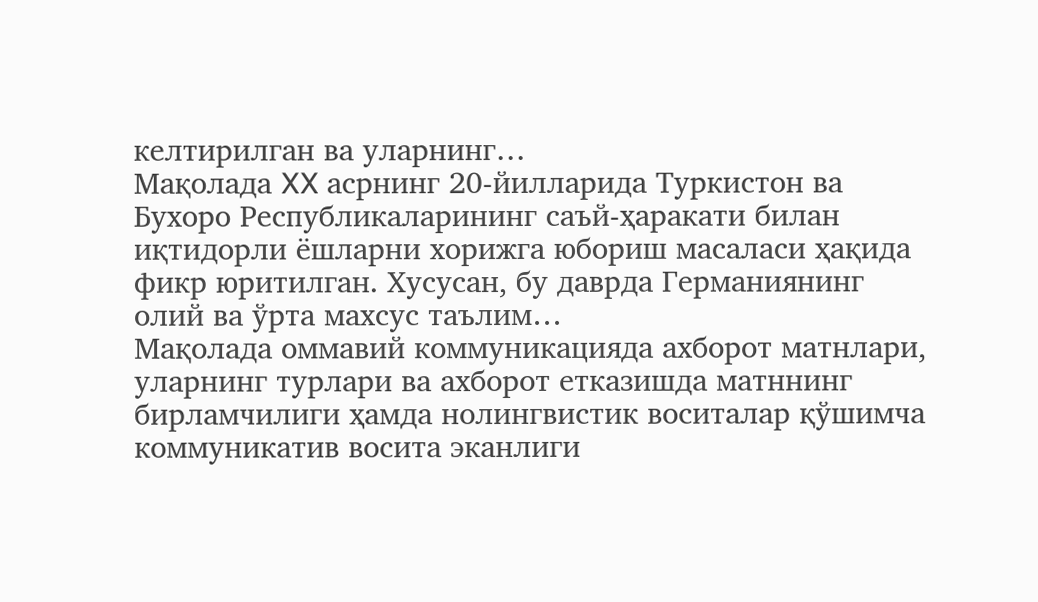келтирилган ва уларнинг…
Мақолада XX асрнинг 20-йилларида Туркистон ва Бухоро Республикаларининг саъй-ҳаракати билан иқтидорли ёшларни хорижга юбориш масаласи ҳақида фикр юритилган. Хусусан, бу даврда Германиянинг олий ва ўрта махсус таълим…
Мақолада оммавий коммуникацияда ахборот матнлари, уларнинг турлари ва ахборот етказишда матннинг бирламчилиги ҳамда нолингвистик воситалар қўшимча коммуникатив восита эканлиги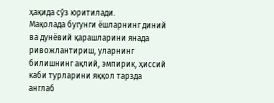ҳақида сўз юритилади.
Мақолада бугунги ёшларнинг диний ва дунёвий қарашларини янада ривожлантириш, уларнинг билишнинг ақлий, эмпирик, ҳиссий каби турларини яққол тарзда англаб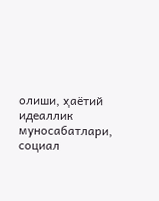олиши, ҳаётий идеаллик муносабатлари, социал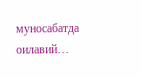муносабатда оилавий…